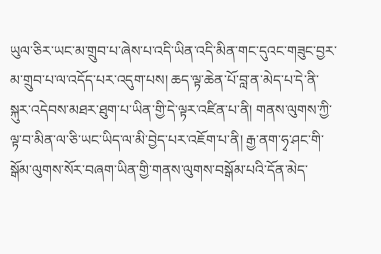ཡུལ་ཅིར་ཡང་མ་གྲུབ་པ་ཞེས་པ་འདི་ཡིན་འདི་མིན་གང་དུའང་གཟུང་བྱར་མ་གྲུབ་པ་ལ་འདོད་པར་འདུག་པས། ཆད་ལྟ་ཆེན་པོ་བླ་ན་མེད་པ་དེ་ནི་སྐུར་འདེབས་མཐར་ཐུག་པ་ཡིན་གྱི་དེ་ལྟར་འཛིན་པ་ནི། གནས་ལུགས་ཀྱི་ལྟ་བ་མིན་ལ་ཅི་ཡང་ཡིད་ལ་མི་བྱེད་པར་འཇོག་པ་ནི། རྒྱ་ནག་ཧྭ་ཤང་གི་སྒོམ་ལུགས་སོར་བཞག་ཡིན་གྱི་གནས་ལུགས་བསྒོམ་པའི་དོན་མེད་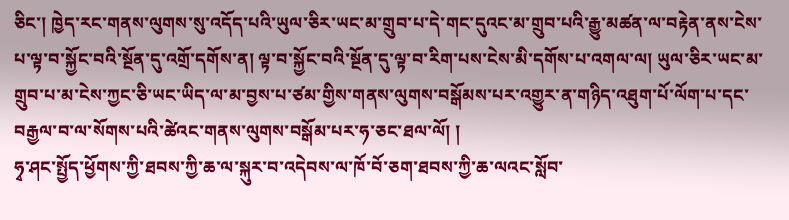ཅིང་། ཁྱེད་རང་གནས་ལུགས་སུ་འདོད་པའི་ཡུལ་ཅིར་ཡང་མ་གྲུབ་པ་དེ་གང་དུའང་མ་གྲུབ་པའི་རྒྱུ་མཚན་ལ་བརྟེན་ནས་ངེས་པ་ལྟ་བ་སྐྱོང་བའི་སྔོན་དུ་འགྲོ་དགོས་ན། ལྟ་བ་སྐྱོང་བའི་སྔོན་དུ་ལྟ་བ་རིག་པས་ངེས་མི་དགོས་པ་འགལ་ལ། ཡུལ་ཅིར་ཡང་མ་གྲུབ་པ་མ་ངེས་ཀྱང་ཅི་ཡང་ཡིད་ལ་མ་བྱས་པ་ཙམ་གྱིས་གནས་ལུགས་བསྒོམས་པར་འགྱུར་ན་གཉིད་འཐུག་པོ་ལོག་པ་དང་བརྒྱལ་བ་ལ་སོགས་པའི་ཚེའང་གནས་ལུགས་བསྒོམ་པར་ཧ་ཅང་ཐལ་ལོ། །
ཧྭ་ཤང་སྤྱོད་ཕྱོགས་ཀྱི་ཐབས་ཀྱི་ཆ་ལ་སྐུར་བ་འདེབས་ལ་ཁོ་བོ་ཅག་ཐབས་ཀྱི་ཆ་ལའང་སློབ་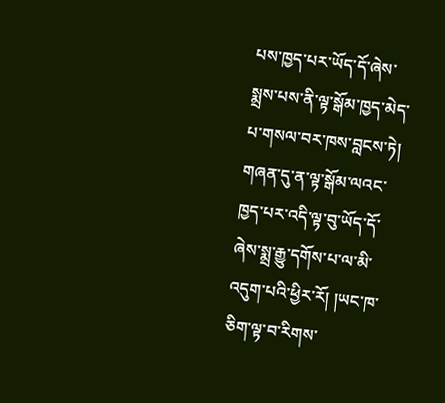པས་ཁྱད་པར་ཡོད་དོ་ཞེས་སྨྲས་པས་ནི་ལྟ་སྒོམ་ཁྱད་མེད་པ་གསལ་བར་ཁས་བླངས་ཏེ། གཞན་དུ་ན་ལྟ་སྒོམ་ལའང་ཁྱད་པར་འདི་ལྟ་བུ་ཡོད་དོ་ཞེས་སྨྲ་རྒྱུ་དགོས་པ་ལ་མི་འདུག་པའི་ཕྱིར་རོ། །ཡང་ཁ་ཅིག་ལྟ་བ་རིགས་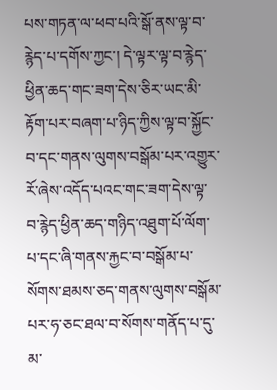པས་གཏན་ལ་ཕབ་པའི་སྒོ་ནས་ལྟ་བ་རྙེད་པ་དགོས་ཀྱང་། དེ་ལྟར་ལྟ་བ་རྙེད་ཕྱིན་ཆད་གང་ཟག་དེས་ཅིར་ཡང་མི་རྟོག་པར་བཞག་པ་ཉིད་ཀྱིས་ལྟ་བ་སྐྱོང་བ་དང་གནས་ལུགས་བསྒོམ་པར་འགྱུར་རོ་ཞེས་འདོད་པའང་གང་ཟག་དེས་ལྟ་བ་རྙེད་ཕྱིན་ཆད་གཉིད་འཐུག་པོ་ལོག་པ་དང་ཞི་གནས་རྐྱང་བ་བསྒོམ་པ་སོགས་ཐམས་ཅད་གནས་ལུགས་བསྒོམ་པར་ཧ་ཅང་ཐལ་བ་སོགས་གནོད་པ་དུ་མ་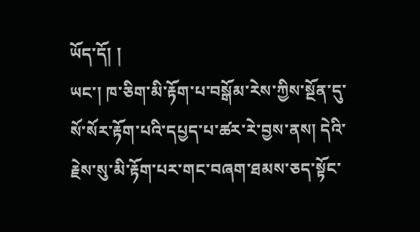ཡོད་དོ། །
ཡང་། ཁ་ཅིག་མི་རྟོག་པ་བསྒོམ་རེས་ཀྱིས་སྔོན་དུ་སོ་སོར་རྟོག་པའི་དཔྱད་པ་ཚར་རེ་བྱས་ནས། དེའི་རྗེས་སུ་མི་རྟོག་པར་གང་བཞག་ཐམས་ཅད་སྟོང་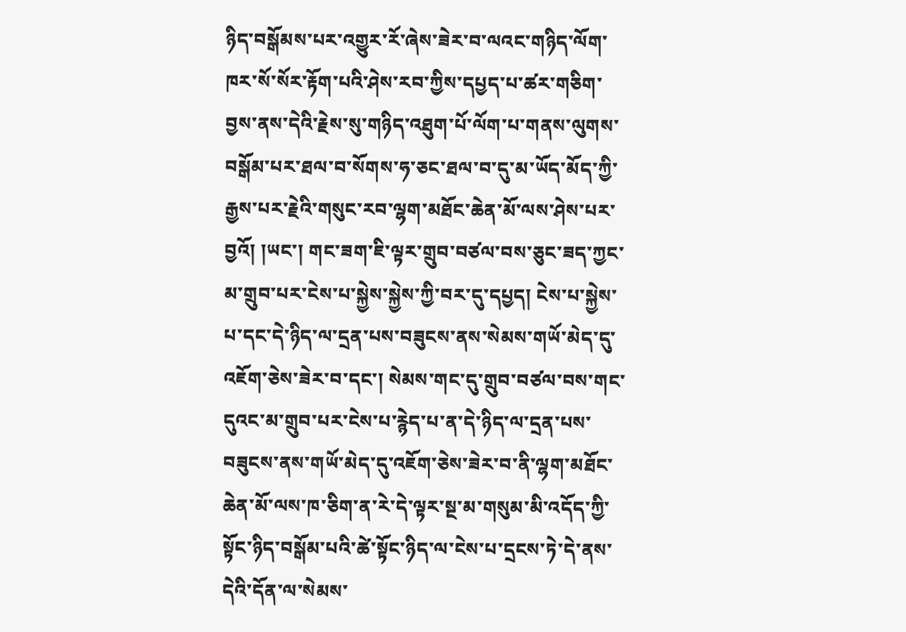ཉིད་བསྒོམས་པར་འགྱུར་རོ་ཞེས་ཟེར་བ་ལའང་གཉིད་ལོག་ཁར་སོ་སོར་རྟོག་པའི་ཤེས་རབ་ཀྱིས་དཔྱད་པ་ཚར་གཅིག་བྱས་ནས་དེའི་རྗེས་སུ་གཉིད་འཐུག་པོ་ལོག་པ་གནས་ལུགས་བསྒོམ་པར་ཐལ་བ་སོགས་ཧ་ཅང་ཐལ་བ་དུ་མ་ཡོད་མོད་ཀྱི་རྒྱས་པར་རྗེའི་གསུང་རབ་ལྷག་མཐོང་ཆེན་མོ་ལས་ཤེས་པར་བྱའོ། །ཡང་། གང་ཟག་ཇི་ལྟར་གྲུབ་བཙལ་བས་ཅུང་ཟད་ཀྱང་མ་གྲུབ་པར་ངེས་པ་སྐྱེས་སྐྱེས་ཀྱི་བར་དུ་དཔྱད། ངེས་པ་སྐྱེས་པ་དང་དེ་ཉིད་ལ་དྲན་པས་བཟུངས་ནས་སེམས་གཡོ་མེད་དུ་འཇོག་ཅེས་ཟེར་བ་དང་། སེམས་གང་དུ་གྲུབ་བཙལ་བས་གང་དུའང་མ་གྲུབ་པར་ངེས་པ་རྙེད་པ་ན་དེ་ཉིད་ལ་དྲན་པས་བཟུངས་ནས་གཡོ་མེད་དུ་འཇོག་ཅེས་ཟེར་བ་ནི་ལྷག་མཐོང་ཆེན་མོ་ལས་ཁ་ཅིག་ན་རེ་དེ་ལྟར་སྔ་མ་གསུམ་མི་འདོད་ཀྱི་སྟོང་ཉིད་བསྒོམ་པའི་ཚེ་སྟོང་ཉིད་ལ་ངེས་པ་དྲངས་ཏེ་དེ་ནས་དེའི་དོན་ལ་སེམས་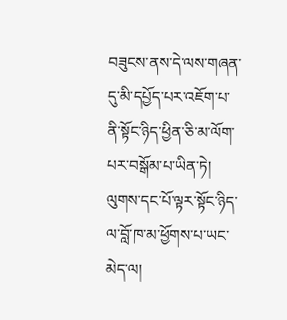བཟུངས་ནས་དེ་ལས་གཞན་དུ་མི་དཔྱོད་པར་འཇོག་པ་ནི་སྟོང་ཉིད་ཕྱིན་ཅི་མ་ལོག་པར་བསྒོམ་པ་ཡིན་ཏེ། ལུགས་དང་པོ་ལྟར་སྟོང་ཉིད་ལ་བློ་ཁ་མ་ཕྱོགས་པ་ཡང་མེད་ལ།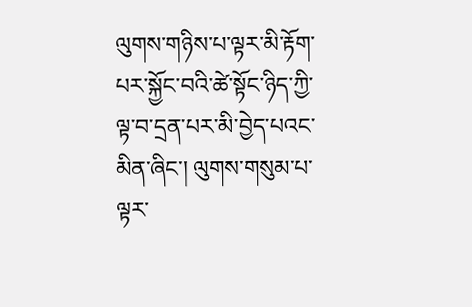ལུགས་གཉིས་པ་ལྟར་མི་རྟོག་པར་སྐྱོང་བའི་ཚེ་སྟོང་ཉིད་ཀྱི་ལྟ་བ་དྲན་པར་མི་བྱེད་པའང་མིན་ཞིང་། ལུགས་གསུམ་པ་ལྟར་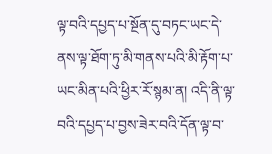ལྟ་བའི་དཔྱད་པ་སྔོན་དུ་བཏང་ཡང་དེ་ནས་ལྟ་ཐོག་ཏུ་མི་གནས་པའི་མི་རྟོག་པ་ཡང་མིན་པའི་ཕྱིར་རོ་སྙམ་ན། འདི་ནི་ལྟ་བའི་དཔྱད་པ་བྱས་ཟེར་བའི་དོན་ལྟ་བ་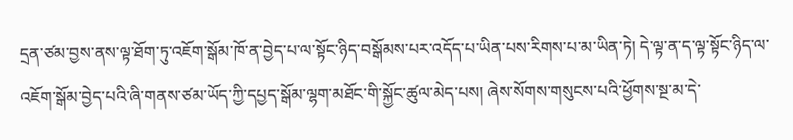དྲན་ཙམ་བྱས་ནས་ལྟ་ཐོག་ཏུ་འཇོག་སྒོམ་ཁོ་ན་བྱེད་པ་ལ་སྟོང་ཉིད་བསྒོམས་པར་འདོད་པ་ཡིན་པས་རིགས་པ་མ་ཡིན་ཏེ། དེ་ལྟ་ན་ད་ལྟ་སྟོང་ཉིད་ལ་འཇོག་སྒོམ་བྱེད་པའི་ཞི་གནས་ཙམ་ཡོད་ཀྱི་དཔྱད་སྒོམ་ལྷག་མཐོང་གི་སྐྱོང་ཚུལ་མེད་པས། ཞེས་སོགས་གསུངས་པའི་ཕྱོགས་སྔ་མ་དེ་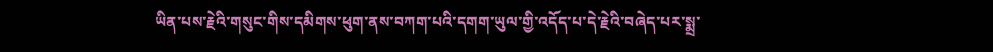ཡིན་པས་རྗེའི་གསུང་གིས་དམིགས་ཕུག་ནས་བཀག་པའི་དགག་ཡུལ་གྱི་འདོད་པ་དེ་རྗེའི་བཞེད་པར་སྨྲ་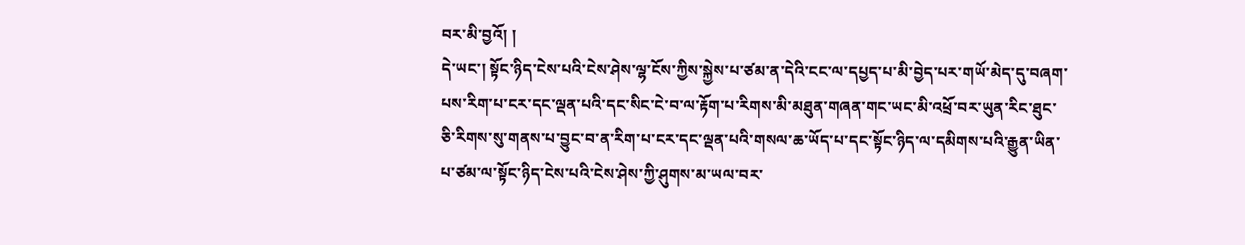བར་མི་བྱའོ། །
དེ་ཡང་། སྟོང་ཉིད་ངེས་པའི་ངེས་ཤེས་ལྷ་ངོས་ཀྱིས་སྐྱེས་པ་ཙམ་ན་དེའི་ངང་ལ་དཔྱད་པ་མི་བྱེད་པར་གཡོ་མེད་དུ་བཞག་པས་རིག་པ་ངར་དང་ལྡན་པའི་དང་སིང་ངེ་བ་ལ་རྟོག་པ་རིགས་མི་མཐུན་གཞན་གང་ཡང་མི་འཕྲོ་བར་ཡུན་རིང་ཐུང་ཅི་རིགས་སུ་གནས་པ་བྱུང་བ་ན་རིག་པ་ངར་དང་ལྡན་པའི་གསལ་ཆ་ཡོད་པ་དང་སྟོང་ཉིད་ལ་དམིགས་པའི་རྒྱུན་ཡིན་པ་ཙམ་ལ་སྟོང་ཉིད་ངེས་པའི་ངེས་ཤེས་ཀྱི་ཤུགས་མ་ཡལ་བར་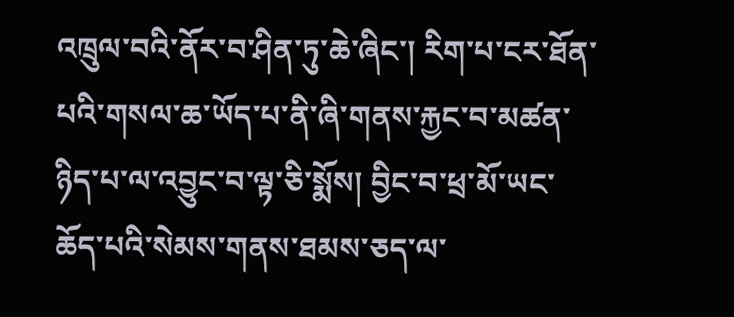འཁྲུལ་བའི་ནོར་བ་ཤིན་ཏུ་ཆེ་ཞིང་། རིག་པ་ངར་ཐོན་པའི་གསལ་ཆ་ཡོད་པ་ནི་ཞི་གནས་རྐྱང་བ་མཚན་ཉིད་པ་ལ་འབྱུང་བ་ལྟ་ཅི་སྨོས། བྱིང་བ་ཕྲ་མོ་ཡང་ཆོད་པའི་སེམས་གནས་ཐམས་ཅད་ལ་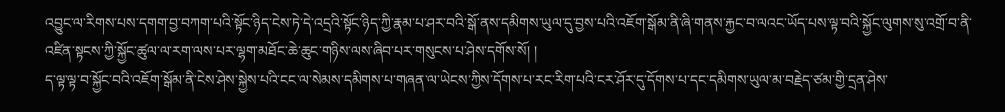འབྱུང་ལ་རིགས་པས་དགག་བྱ་བཀག་པའི་སྟོང་ཉིད་ངེས་ཏེ་དེ་འདྲའི་སྟོང་ཉིད་ཀྱི་རྣམ་པ་ཤར་བའི་སྒོ་ནས་དམིགས་ཡུལ་དུ་བྱས་པའི་འཇོག་སྒོམ་ནི་ཞི་གནས་རྐྱང་བ་ལའང་ཡོད་པས་ལྟ་བའི་སྐྱོང་ལུགས་སུ་འགྲོ་བ་ནི་འཛིན་སྟངས་ཀྱི་སྐྱོང་ཚུལ་ལ་རག་ལས་པར་ལྷག་མཐོང་ཆེ་ཆུང་གཉིས་ལས་ཞིབ་པར་གསུངས་པ་ཤེས་དགོས་སོ། །
ད་ལྟ་ལྟ་བ་སྐྱོང་བའི་འཇོག་སྒོམ་ནི་ངེས་ཤེས་སྐྱེས་པའི་ངང་ལ་སེམས་དམིགས་པ་གཞན་ལ་ཡེངས་ཀྱིས་དོགས་པ་རང་རིག་པའི་ངར་ཤོར་དུ་དོགས་པ་དང་དམིགས་ཡུལ་མ་བརྗེད་ཙམ་གྱི་དྲན་ཤེས་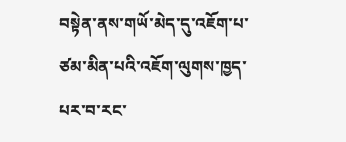བསྟེན་ནས་གཡོ་མེད་དུ་འཇོག་པ་ཙམ་མིན་པའི་འཇོག་ལུགས་ཁྱད་པར་བ་རང་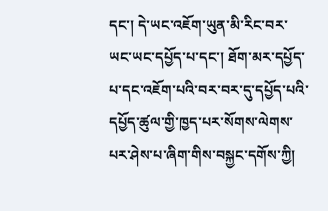དང་། དེ་ཡང་འཇོག་ཡུན་མི་རིང་བར་ཡང་ཡང་དཔྱོད་པ་དང་། ཐོག་མར་དཔྱོད་པ་དང་འཇོག་པའི་བར་བར་དུ་དཔྱོད་པའི་དཔྱོད་ཚུལ་གྱི་ཁྱད་པར་སོགས་ལེགས་པར་ཤེས་པ་ཞིག་གིས་བསྐྱང་དགོས་ཀྱི།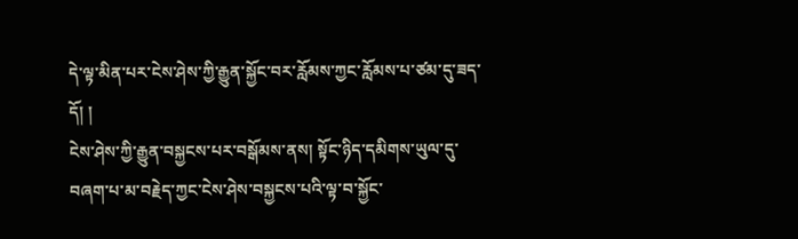དེ་ལྟ་མིན་པར་ངེས་ཤེས་ཀྱི་རྒྱུན་སྐྱོང་བར་རློམས་ཀྱང་རློམས་པ་ཙམ་དུ་ཟད་དོ། །
ངེས་ཤེས་ཀྱི་རྒྱུན་བསྐྱངས་པར་བསྒོམས་ནས། སྟོང་ཉིད་དམིགས་ཡུལ་དུ་བཞག་པ་མ་བརྗེད་ཀྱང་ངེས་ཤེས་བསྐྱངས་པའི་ལྟ་བ་སྐྱོང་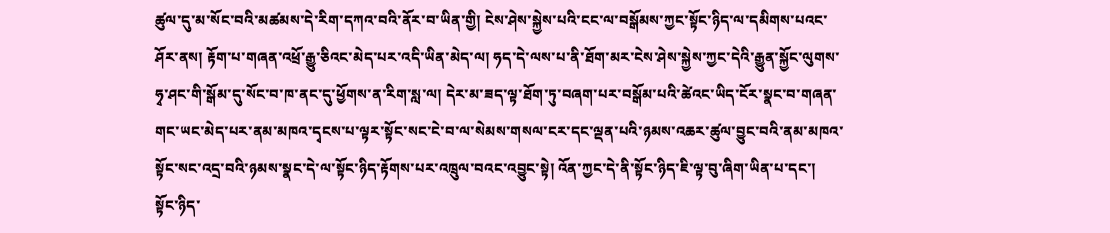ཚུལ་དུ་མ་སོང་བའི་མཚམས་དེ་རིག་དཀའ་བའི་ནོར་བ་ཡིན་གྱི། ངེས་ཤེས་སྐྱེས་པའི་ངང་ལ་བསྒོམས་ཀྱང་སྟོང་ཉིད་ལ་དམིགས་པའང་ཤོར་ནས། རྟོག་པ་གཞན་འཕྲོ་རྒྱུ་ཅིའང་མེད་པར་འདི་ཡིན་མེད་ལ། ཧད་དེ་ལས་པ་ནི་ཐོག་མར་ངེས་ཤེས་སྐྱེས་ཀྱང་དེའི་རྒྱུན་སྐྱོང་ལུགས་ཧྭ་ཤང་གི་སྒོམ་དུ་སོང་བ་ཁ་ནང་དུ་ཕྱོགས་ན་རིག་སླ་ལ། དེར་མ་ཟད་ལྟ་ཐོག་ཏུ་བཞག་པར་བསྒོམ་པའི་ཚེའང་ཡིད་ངོར་སྣང་བ་གཞན་གང་ཡང་མེད་པར་ནམ་མཁའ་དྭངས་པ་ལྟར་སྟོང་སང་ངེ་བ་ལ་སེམས་གསལ་ངར་དང་ལྡན་པའི་ཉམས་འཆར་ཚུལ་བྱུང་བའི་ནམ་མཁའ་སྟོང་སང་འདྲ་བའི་ཉམས་སྣང་དེ་ལ་སྟོང་ཉིད་རྟོགས་པར་འཁྲུལ་བའང་འབྱུང་སྟེ། འོན་ཀྱང་དེ་ནི་སྟོང་ཉིད་ཇི་ལྟ་བུ་ཞིག་ཡིན་པ་དང་། སྟོང་ཉིད་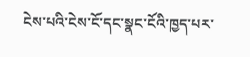ངེས་པའི་ངེས་ངོ་དང་སྣང་ངོའི་ཁྱད་པར་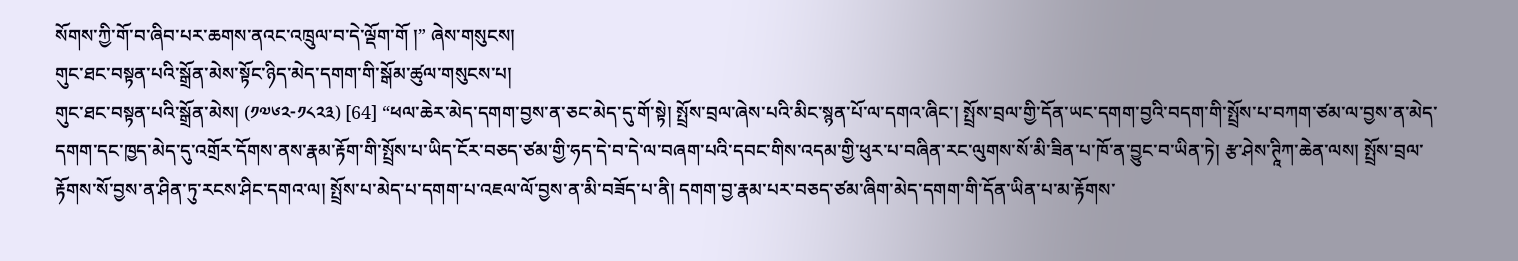སོགས་ཀྱི་གོ་བ་ཞིབ་པར་ཆགས་ནའང་འཁྲུལ་བ་དེ་ལྡོག་གོ །” ཞེས་གསུངས།
གུང་ཐང་བསྟན་པའི་སྒྲོན་མེས་སྟོང་ཉིད་མེད་དགག་གི་སྒོམ་ཚུལ་གསུངས་པ།
གུང་ཐང་བསྟན་པའི་སྒྲོན་མེས། (༡༧༦༢-༡༨༢༣) [64] “ཕལ་ཆེར་མེད་དགག་བྱས་ན་ཅང་མེད་དུ་གོ་སྟེ། སྤྲོས་བྲལ་ཞེས་པའི་མིང་སྙན་པོ་ལ་དགའ་ཞིང་། སྤྲོས་བྲལ་གྱི་དོན་ཡང་དགག་བྱའི་བདག་གི་སྤྲོས་པ་བཀག་ཙམ་ལ་བྱས་ན་མེད་དགག་དང་ཁྱད་མེད་དུ་འགྲོར་དོགས་ནས་རྣམ་རྟོག་གི་སྤྲོས་པ་ཡིད་ངོར་བཅད་ཙམ་གྱི་ཧད་དེ་བ་དེ་ལ་བཞག་པའི་དབང་གིས་འདམ་གྱི་ཕུར་པ་བཞིན་རང་ལུགས་སོ་མི་ཟིན་པ་ཁོ་ན་བྱུང་བ་ཡིན་ཏེ། རྩ་ཤེས་ཊཱིཀ་ཆེན་ལས། སྤྲོས་བྲལ་རྟོགས་སོ་བྱས་ན་ཤིན་ཏུ་རངས་ཤིང་དགའ་ལ། སྤྲོས་པ་མེད་པ་དགག་པ་འཇལ་ལོ་བྱས་ན་མི་བཟོད་པ་ནི། དགག་བྱ་རྣམ་པར་བཅད་ཙམ་ཞིག་མེད་དགག་གི་དོན་ཡིན་པ་མ་རྟོགས་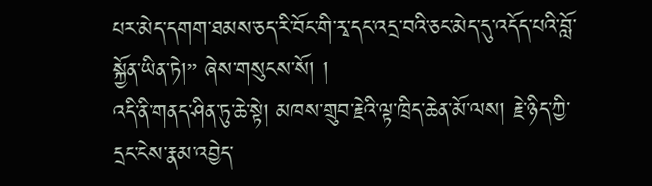པར་མེད་དགག་ཐམས་ཅད་རི་བོང་གི་རྭ་དང་འདྲ་བའི་ཅང་མེད་དུ་འདོད་པའི་བློ་སྐྱོན་ཡིན་ཏེ།” ཞེས་གསུངས་སོ། །
འདི་ནི་གནད་ཤིན་ཏུ་ཆེ་སྟེ། མཁས་གྲུབ་རྗེའི་ལྟ་ཁྲིད་ཆེན་མོ་ལས། རྗེ་ཉིད་ཀྱི་དྲང་ངེས་རྣམ་འབྱེད་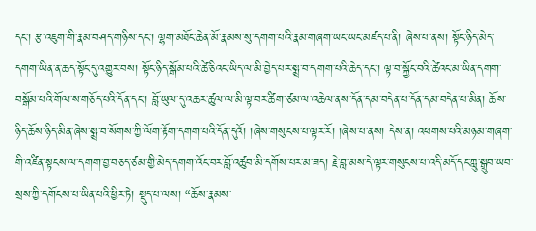དང་། རྩ་འཇུག་གི་རྣམ་བཤད་གཉིས་དང་། ལྷག་མཐོང་ཆེན་མོ་རྣམས་སུ་དགག་པའི་རྣམ་གཞག་ཡང་ཡང་མཛད་པ་ནི། ཞེས་པ་ནས། སྟོང་ཉིད་མེད་དགག་ཡིན་ན་ཆད་སྟོང་དུ་འགྱུར་བས། སྟོང་ཉིད་སྒོམ་པའི་ཚེ་ཅིའང་ཡིད་ལ་མི་བྱེད་པར་སྨྲ་བ་དགག་པའི་ཆེད་དང་། ལྟ་བ་སྐྱོང་བའི་ཚེའང་མ་ཡིན་དགག་བསྒོམ་པའི་གོལ་ས་གཅོད་པའི་དོན་དང་། བློ་ཡུལ་དུ་འཆར་ཚུལ་ལ་མི་ལྟ་བར་ཚིག་ཙམ་ལ་འཆེལ་ནས་དོན་དམ་བདེན་པ་དོན་དམ་བདེན་པ་མིན། ཆོས་ཉིད་ཆོས་ཉིད་མིན་ཞེས་སྨྲ་བ་སོགས་ཀྱི་ལོག་རྟོག་དགག་པའི་དོན་དུའོ། །ཞེས་གསུངས་པ་ལྟར་རོ། །ཞེས་པ་ནས། དེས་ན། འཕགས་པའི་མཉམ་གཞག་གི་འཛིན་སྟངས་ལ་དགག་བྱ་བཅད་ཙམ་གྱི་མེད་དགག་འོང་བར་བློ་འཚུབ་མི་དགོས་པར་མ་ཟད། རྗེ་བླ་མས་དེ་ལྟར་གསུངས་པ་འདི་མདོ་དང་ཀླུ་སྒྲུབ་ཡབ་སྲས་ཀྱི་དགོངས་པ་ཡིན་པའི་ཕྱིར་ཏེ། སྡུད་པ་ལས། “ཆོས་རྣམས་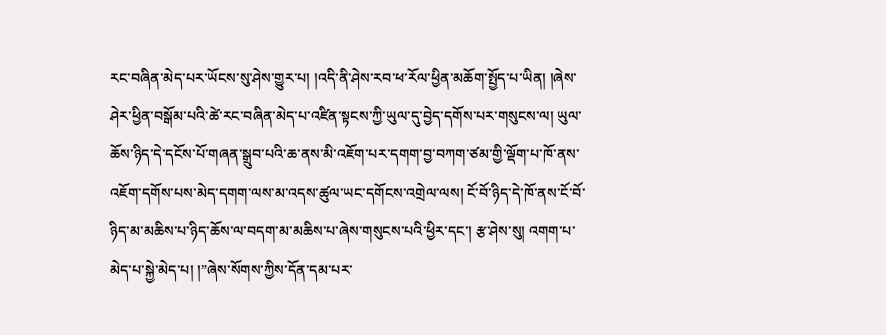རང་བཞིན་མེད་པར་ཡོངས་སུ་ཤེས་གྱུར་པ། །འདི་ནི་ཤེས་རབ་ཕ་རོལ་ཕྱིན་མཆོག་སྤྱོད་པ་ཡིན། །ཞེས་ཤེར་ཕྱིན་བསྒོམ་པའི་ཚེ་རང་བཞིན་མེད་པ་འཛིན་སྟངས་ཀྱི་ཡུལ་དུ་བྱེད་དགོས་པར་གསུངས་ལ། ཡུལ་ཆོས་ཉིད་དེ་དངོས་པོ་གཞན་སྒྲུབ་པའི་ཆ་ནས་མི་འཇོག་པར་དགག་བྱ་བཀག་ཙམ་གྱི་ལྡོག་པ་ཁོ་ནས་འཇོག་དགོས་པས་མེད་དགག་ལས་མ་འདས་ཚུལ་ཡང་དགོངས་འགྲེལ་ལས། ངོ་བོ་ཉིད་དེ་ཁོ་ནས་ངོ་བོ་ཉིད་མ་མཆིས་པ་ཉིད་ཆོས་ལ་བདག་མ་མཆིས་པ་ཞེས་གསུངས་པའི་ཕྱིར་དང་། རྩ་ཤེས་སུ། འགག་པ་མེད་པ་སྐྱེ་མེད་པ། །”ཞེས་སོགས་ཀྱིས་དོན་དམ་པར་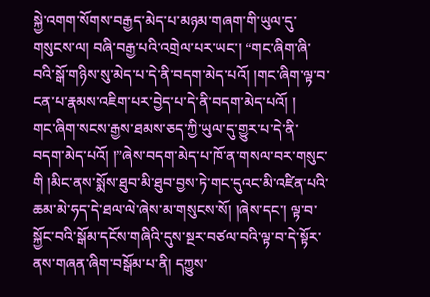སྐྱེ་འགག་སོགས་བརྒྱད་མེད་པ་མཉམ་གཞག་གི་ཡུལ་དུ་གསུངས་ལ། བཞི་བརྒྱ་པའི་འགྲེལ་པར་ཡང་། “གང་ཞིག་ཞི་བའི་སྒོ་གཉིས་སུ་མེད་པ་དེ་ནི་བདག་མེད་པའོ། །གང་ཞིག་ལྟ་བ་ངན་པ་རྣམས་འཇིག་པར་བྱེད་པ་དེ་ནི་བདག་མེད་པའོ། །
གང་ཞིག་སངས་རྒྱས་ཐམས་ཅད་ཀྱི་ཡུལ་དུ་གྱུར་པ་དེ་ནི་བདག་མེད་པའོ། །”ཞེས་བདག་མེད་པ་ཁོ་ན་གསལ་བར་གསུང་གི །མིང་ནས་སྨོས་ཐུབ་མི་ཐུབ་བྱས་ཏེ་གང་དུའང་མི་འཛིན་པའི་ཆམ་མེ་ཧད་དེ་ཐལ་ལེ་ཞེས་མ་གསུངས་སོ། །ཞེས་དང་། ལྟ་བ་སྐྱོང་བའི་སྒོམ་དངོས་གཞིའི་དུས་སྔར་བཙལ་བའི་ལྟ་བ་དེ་སྟོར་ནས་གཞན་ཞིག་བསྒོམ་པ་ནི། དཀྱུས་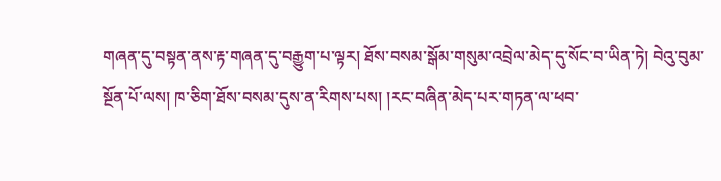གཞན་དུ་བསྟན་ནས་རྟ་གཞན་དུ་བརྒྱུག་པ་ལྟར། ཐོས་བསམ་སྒོམ་གསུམ་འབྲེལ་མེད་དུ་སོང་བ་ཡིན་ཏེ། བེའུ་བུམ་སྔོན་པོ་ལས། ཁ་ཅིག་ཐོས་བསམ་དུས་ན་རིགས་པས། །རང་བཞིན་མེད་པར་གཏན་ལ་ཕབ་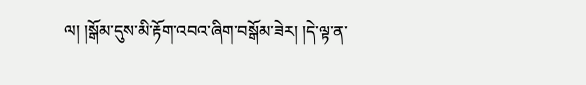ལ། །སྒོམ་དུས་མི་རྟོག་འབའ་ཞིག་བསྒོམ་ཟེར། །དེ་ལྟ་ན་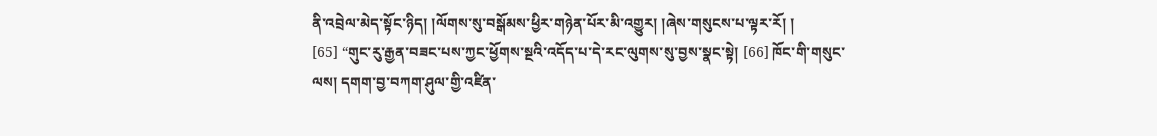ནི་འབྲེལ་མེད་སྟོང་ཉིད། །ལོགས་སུ་བསྒོམས་ཕྱིར་གཉེན་པོར་མི་འགྱུར། །ཞེས་གསུངས་པ་ལྟར་རོ། །
[65] “གུང་རུ་རྒྱན་བཟང་པས་ཀྱང་ཕྱོགས་སྔའི་འདོད་པ་དེ་རང་ལུགས་སུ་བྱས་སྣང་སྟེ། [66] ཁོང་གི་གསུང་ལས། དགག་བྱ་བཀག་ཤུལ་གྱི་འཛིན་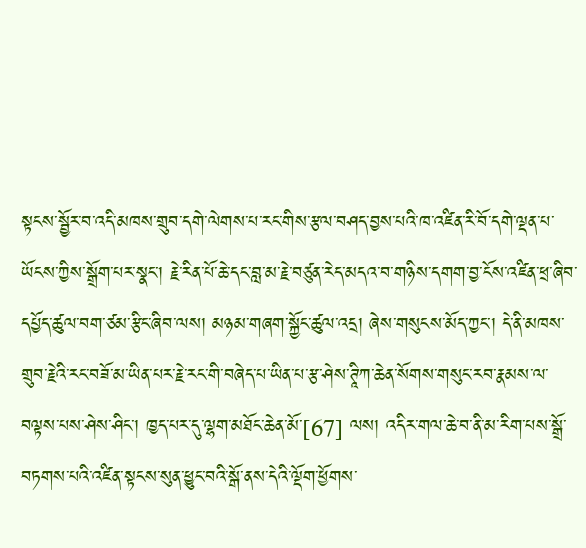སྟངས་སྦྱོར་བ་འདི་མཁས་གྲུབ་དགེ་ལེགས་པ་རང་གིས་རྩལ་བཤད་བྱས་པའི་ཁ་འཛིན་རི་བོ་དགེ་ལྡན་པ་ཡོངས་ཀྱིས་སྒྲོག་པར་སྣང་། རྗེ་རིན་པོ་ཆེ་དང་བླ་མ་རྗེ་བཙུན་རེད་མདའ་བ་གཉིས་དགག་བྱ་ངོས་འཛིན་ཕྲ་ཞིབ་དཔྱོད་ཚུལ་བག་ཙམ་རྩིང་ཞིབ་ལས། མཉམ་གཞག་སྐྱོང་ཚུལ་འདྲ། ཞེས་གསུངས་མོད་ཀྱང་། དེ་ནི་མཁས་གྲུབ་རྗེའི་རང་བཟོ་མ་ཡིན་པར་རྗེ་རང་གི་བཞེད་པ་ཡིན་པ་རྩ་ཤེས་ཊཱིཀ་ཆེན་སོགས་གསུང་རབ་རྣམས་ལ་བལྟས་པས་ཤེས་ཤིང་། ཁྱད་པར་དུ་ལྷག་མཐོང་ཆེན་མོ་[67] ལས། འདིར་གལ་ཆེ་བ་ནི་མ་རིག་པས་སྒྲོ་བཏགས་པའི་འཛིན་སྟངས་སུན་ཕྱུང་བའི་སྒོ་ནས་དེའི་ལྡོག་ཕྱོགས་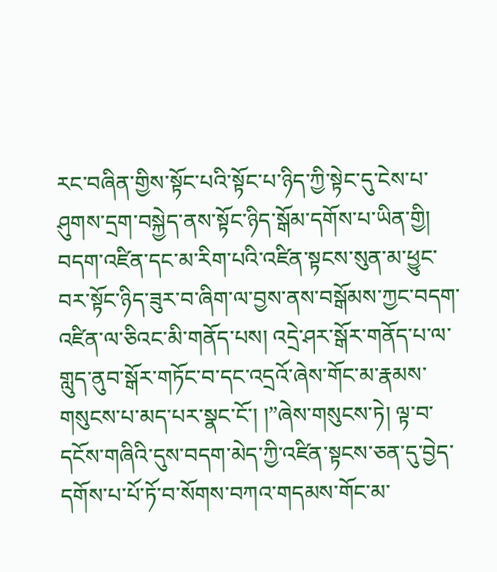རང་བཞིན་གྱིས་སྟོང་པའི་སྟོང་པ་ཉིད་ཀྱི་སྟེང་དུ་ངེས་པ་ཤུགས་དྲག་བསྐྱེད་ནས་སྟོང་ཉིད་སྒོམ་དགོས་པ་ཡིན་གྱི། བདག་འཛིན་དང་མ་རིག་པའི་འཛིན་སྟངས་སུན་མ་ཕྱུང་བར་སྟོང་ཉིད་ཟུར་བ་ཞིག་ལ་བྱས་ནས་བསྒོམས་ཀྱང་བདག་འཛིན་ལ་ཅིའང་མི་གནོད་པས། འདྲེ་ཤར་སྒོར་གནོད་པ་ལ་གླུད་ནུབ་སྒོར་གཏོང་བ་དང་འདྲའོ་ཞེས་གོང་མ་རྣམས་གསུངས་པ་མད་པར་སྣང་ངོ་། །”ཞེས་གསུངས་ཏེ། ལྟ་བ་དངོས་གཞིའི་དུས་བདག་མེད་ཀྱི་འཛིན་སྟངས་ཅན་དུ་བྱེད་དགོས་པ་པོ་ཏོ་བ་སོགས་བཀའ་གདམས་གོང་མ་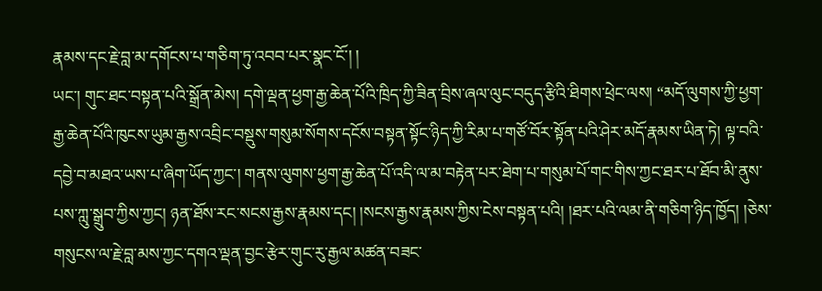རྣམས་དང་རྗེ་བླ་མ་དགོངས་པ་གཅིག་ཏུ་འབབ་པར་སྣང་ངོ་། །
ཡང་། གུང་ཐང་བསྟན་པའི་སྒྲོན་མེས། དགེ་ལྡན་ཕྱག་རྒྱ་ཆེན་པོའི་ཁྲིད་ཀྱི་ཟིན་བྲིས་ཞལ་ལུང་བདུད་རྩིའི་ཐིགས་ཕྲེང་ལས། “མདོ་ལུགས་ཀྱི་ཕྱག་རྒྱ་ཆེན་པོའི་ཁུངས་ཡུམ་རྒྱས་འབྲིང་བསྡུས་གསུམ་སོགས་དངོས་བསྟན་སྟོང་ཉིད་ཀྱི་རིམ་པ་གཙོ་བོར་སྟོན་པའི་ཤེར་མདོ་རྣམས་ཡིན་ཏེ། ལྟ་བའི་དབྱེ་བ་མཐའ་ཡས་པ་ཞིག་ཡོད་ཀྱང་། གནས་ལུགས་ཕྱག་རྒྱ་ཆེན་པོ་འདི་ལ་མ་བརྟེན་པར་ཐེག་པ་གསུམ་པོ་གང་གིས་ཀྱང་ཐར་པ་ཐོབ་མི་ནུས་པས་ཀླུ་སྒྲུབ་ཀྱིས་ཀྱང། ཉན་ཐོས་རང་སངས་རྒྱས་རྣམས་དང། །སངས་རྒྱས་རྣམས་ཀྱིས་ངེས་བསྟན་པའི། །ཐར་པའི་ལམ་ནི་གཅིག་ཉིད་ཁྱོད། །ཅེས་གསུངས་ལ་རྗེ་བླ་མས་ཀྱང་དགའ་ལྡན་བྱང་རྩེར་གུང་རུ་རྒྱལ་མཚན་བཟང་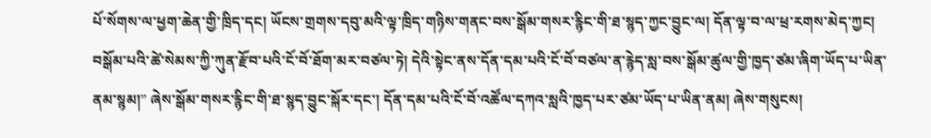པོ་སོགས་ལ་ཕྱག་ཆེན་གྱི་ཁྲིད་དང། ཡོངས་གྲགས་དབུ་མའི་ལྟ་ཁྲིད་གཉིས་གནང་བས་སྒོམ་གསར་རྙིང་གི་ཐ་སྙད་ཀྱང་བྱུང་ལ། དོན་ལྟ་བ་ལ་ཕྲ་རགས་མེད་ཀྱང། བསྒོམ་པའི་ཚེ་སེམས་ཀྱི་ཀུན་རྫོབ་པའི་ངོ་བོ་ཐོག་མར་བཙལ་ཏེ། དེའི་སྟེང་ནས་དོན་དམ་པའི་ངོ་བོ་བཙལ་ན་རྙེད་སླ་བས་སྒོམ་ཚུལ་གྱི་ཁྱད་ཙམ་ཞིག་ཡོད་པ་ཡིན་ནམ་སྙམ།” ཞེས་སྒོམ་གསར་རྙིང་གི་ཐ་སྙད་བྱུང་སྐོར་དང་། དོན་དམ་པའི་ངོ་བོ་འཚོལ་དཀའ་སླའི་ཁྱད་པར་ཙམ་ཡོད་པ་ཡིན་ནམ། ཞེས་གསུངས།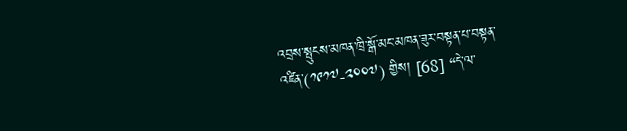འབྲས་སྤུངས་མཁན་ཁྲི་སྒོ་མང་མཁན་ཟུར་བསྟན་པ་བསྟན་འཛིན་(༡༩༡༧-༢༠༠༧) གྱིས། [68] “དེ་ལ་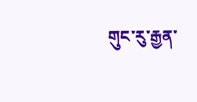གུང་རུ་རྒྱན་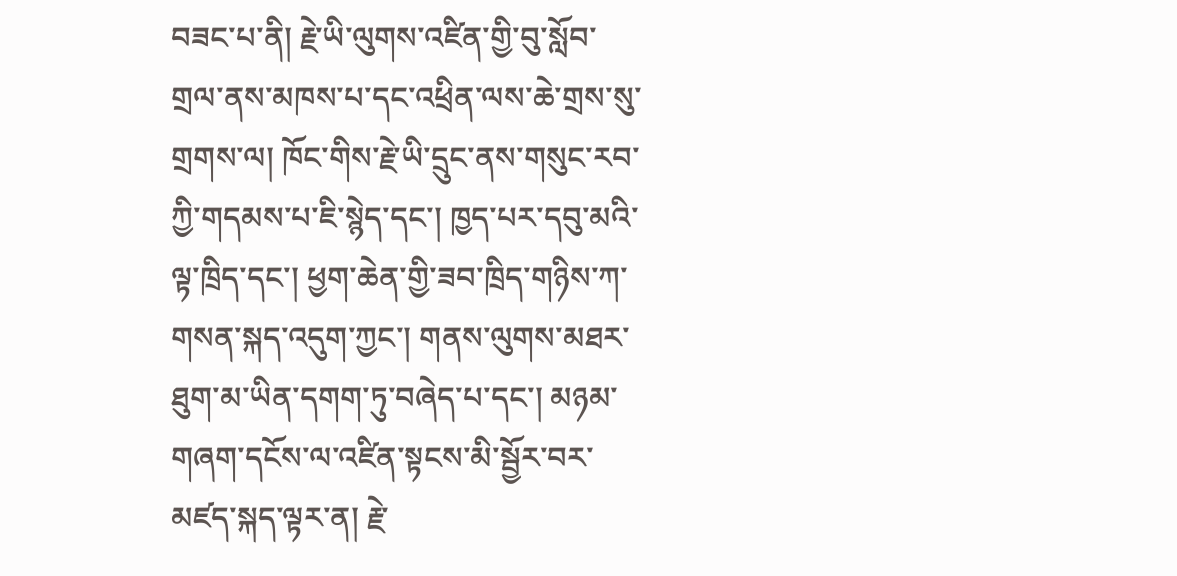བཟང་པ་ནི། རྗེ་ཡི་ལུགས་འཛིན་གྱི་བུ་སློབ་གྲལ་ནས་མཁས་པ་དང་འཕྲིན་ལས་ཆེ་གྲས་སུ་གྲགས་ལ། ཁོང་གིས་རྗེ་ཡི་དྲུང་ནས་གསུང་རབ་ཀྱི་གདམས་པ་ཇི་སྙེད་དང་། ཁྱད་པར་དབུ་མའི་ལྟ་ཁྲིད་དང་། ཕྱག་ཆེན་གྱི་ཟབ་ཁྲིད་གཉིས་ཀ་གསན་སྐད་འདུག་ཀྱང་། གནས་ལུགས་མཐར་ཐུག་མ་ཡིན་དགག་ཏུ་བཞེད་པ་དང་། མཉམ་གཞག་དངོས་ལ་འཛིན་སྟངས་མི་སྦྱོར་བར་མཛད་སྐད་ལྟར་ན། རྗེ་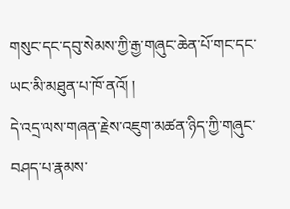གསུང་དང་དབུ་སེམས་ཀྱི་རྒྱ་གཞུང་ཆེན་པོ་གང་དང་ཡང་མི་མཐུན་པ་ཁོ་ནའོ། །
དེ་འདྲ་ལས་གཞན་རྗེས་འཇུག་མཚན་ཉིད་ཀྱི་གཞུང་བཤད་པ་རྣམས་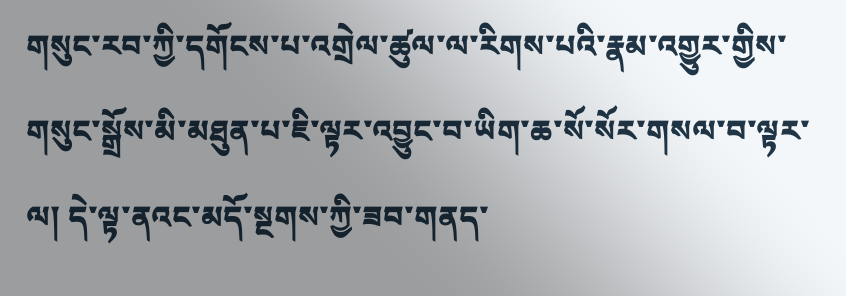གསུང་རབ་ཀྱི་དགོངས་པ་འགྲེལ་ཚུལ་ལ་རིགས་པའི་རྣམ་འགྱུར་གྱིས་གསུང་སྒྲོས་མི་མཐུན་པ་ཇི་ལྟར་འབྱུང་བ་ཡིག་ཆ་སོ་སོར་གསལ་བ་ལྟར་ལ། དེ་ལྟ་ནའང་མདོ་སྔགས་ཀྱི་ཟབ་གནད་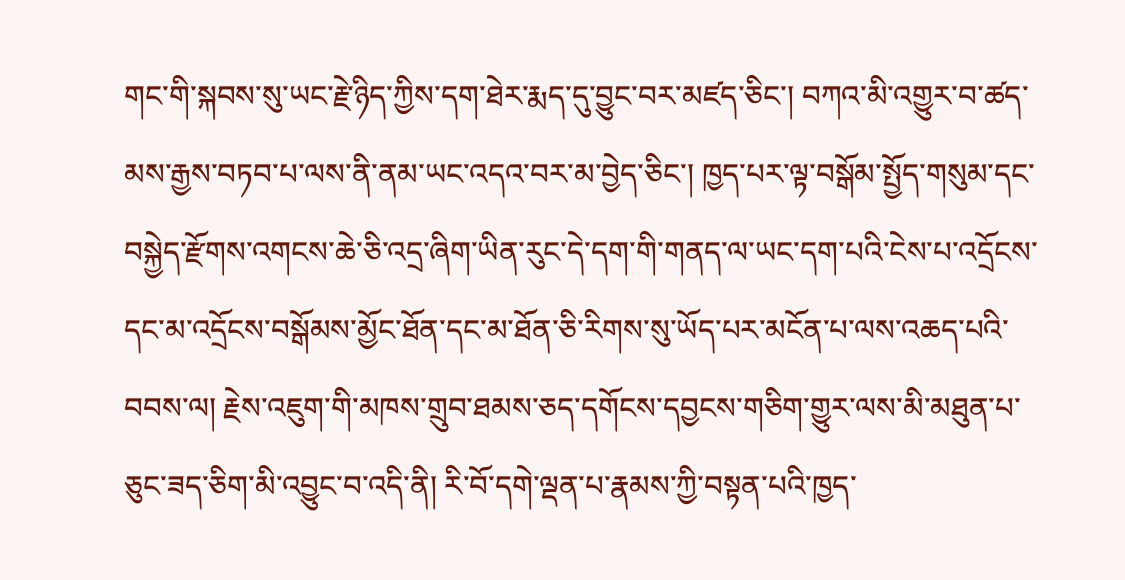གང་གི་སྐབས་སུ་ཡང་རྗེ་ཉིད་ཀྱིས་དག་ཐེར་རྨད་དུ་བྱུང་བར་མཛད་ཅིང་། བཀའ་མི་འགྱུར་བ་ཚད་མས་རྒྱས་བཏབ་པ་ལས་ནི་ནམ་ཡང་འདའ་བར་མ་བྱེད་ཅིང་། ཁྱད་པར་ལྟ་བསྒོམ་སྤྱོད་གསུམ་དང་བསྐྱེད་རྫོགས་འགངས་ཆེ་ཅི་འདྲ་ཞིག་ཡིན་རུང་དེ་དག་གི་གནད་ལ་ཡང་དག་པའི་ངེས་པ་འདྲོངས་དང་མ་འདྲོངས་བསྒོམས་མྱོང་ཐོན་དང་མ་ཐོན་ཅི་རིགས་སུ་ཡོད་པར་མངོན་པ་ལས་འཆད་པའི་བབས་ལ། རྗེས་འཇུག་གི་མཁས་གྲུབ་ཐམས་ཅད་དགོངས་དབྱངས་གཅིག་གྱུར་ལས་མི་མཐུན་པ་ཅུང་ཟད་ཅིག་མི་འབྱུང་བ་འདི་ནི། རི་བོ་དགེ་ལྡན་པ་རྣམས་ཀྱི་བསྟན་པའི་ཁྱད་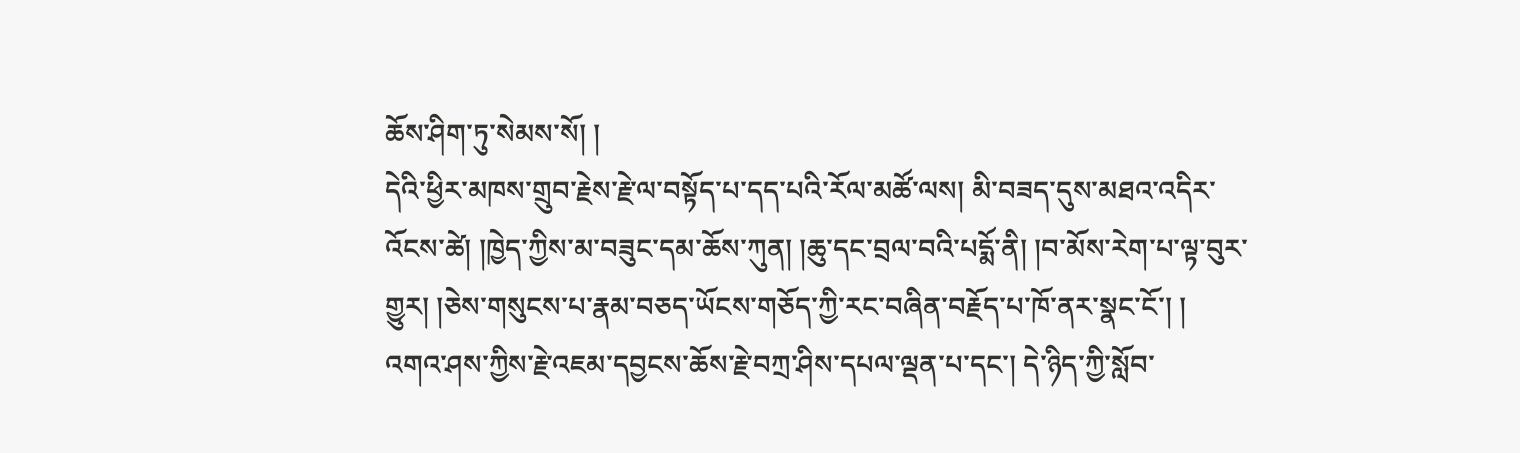ཆོས་ཤིག་ཏུ་སེམས་སོ། །
དེའི་ཕྱིར་མཁས་གྲུབ་རྗེས་རྗེ་ལ་བསྟོད་པ་དད་པའི་རོལ་མཚོ་ལས། མི་བཟད་དུས་མཐའ་འདིར་འོངས་ཚེ། །ཁྱེད་ཀྱིས་མ་བཟུང་དམ་ཆོས་ཀུན། །ཆུ་དང་བྲལ་བའི་པདྨོ་ནི། །བ་མོས་རེག་པ་ལྟ་བུར་གྱུར། །ཅེས་གསུངས་པ་རྣམ་བཅད་ཡོངས་གཅོད་ཀྱི་རང་བཞིན་བརྗོད་པ་ཁོ་ནར་སྣང་ངོ་། །
འགའ་ཤས་ཀྱིས་རྗེ་འཇམ་དབྱངས་ཆོས་རྗེ་བཀྲ་ཤིས་དཔལ་ལྡན་པ་དང་། དེ་ཉིད་ཀྱི་སློབ་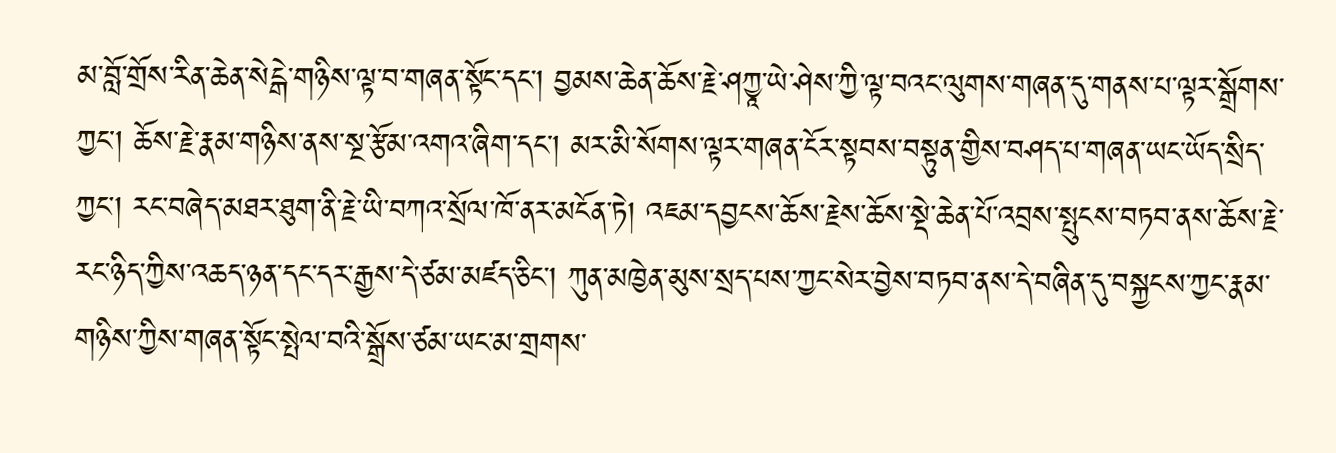མ་བློ་གྲོས་རིན་ཆེན་སེངྒེ་གཉིས་ལྟ་བ་གཞན་སྟོང་དང་། བྱམས་ཆེན་ཆོས་རྗེ་ཤཀྱཱ་ཡེ་ཤེས་ཀྱི་ལྟ་བའང་ལུགས་གཞན་དུ་གནས་པ་ལྟར་སྒྲོགས་ཀྱང་། ཆོས་རྗེ་རྣམ་གཉིས་ནས་སྔ་རྩོམ་འགའ་ཞིག་དང་། མར་མི་སོགས་ལྟར་གཞན་ངོར་སྟབས་བསྟུན་གྱིས་བཤད་པ་གཞན་ཡང་ཡོད་སྲིད་ཀྱང་། རང་བཞེད་མཐར་ཐུག་ནི་རྗེ་ཡི་བཀའ་སྲོལ་ཁོ་ནར་མངོན་ཏེ། འཇམ་དབྱངས་ཆོས་རྗེས་ཆོས་སྡེ་ཆེན་པོ་འབྲས་སྤུངས་བཏབ་ནས་ཆོས་རྗེ་རང་ཉིད་ཀྱིས་འཆད་ཉན་དང་དར་རྒྱས་དེ་ཙམ་མཛད་ཅིང་། ཀུན་མཁྱེན་མུས་སྲད་པས་ཀྱང་སེར་བྱེས་བཏབ་ནས་དེ་བཞིན་དུ་བསྐྱངས་ཀྱང་རྣམ་གཉིས་ཀྱིས་གཞན་སྟོང་སྤེལ་བའི་སྒྲོས་ཙམ་ཡང་མ་གྲགས་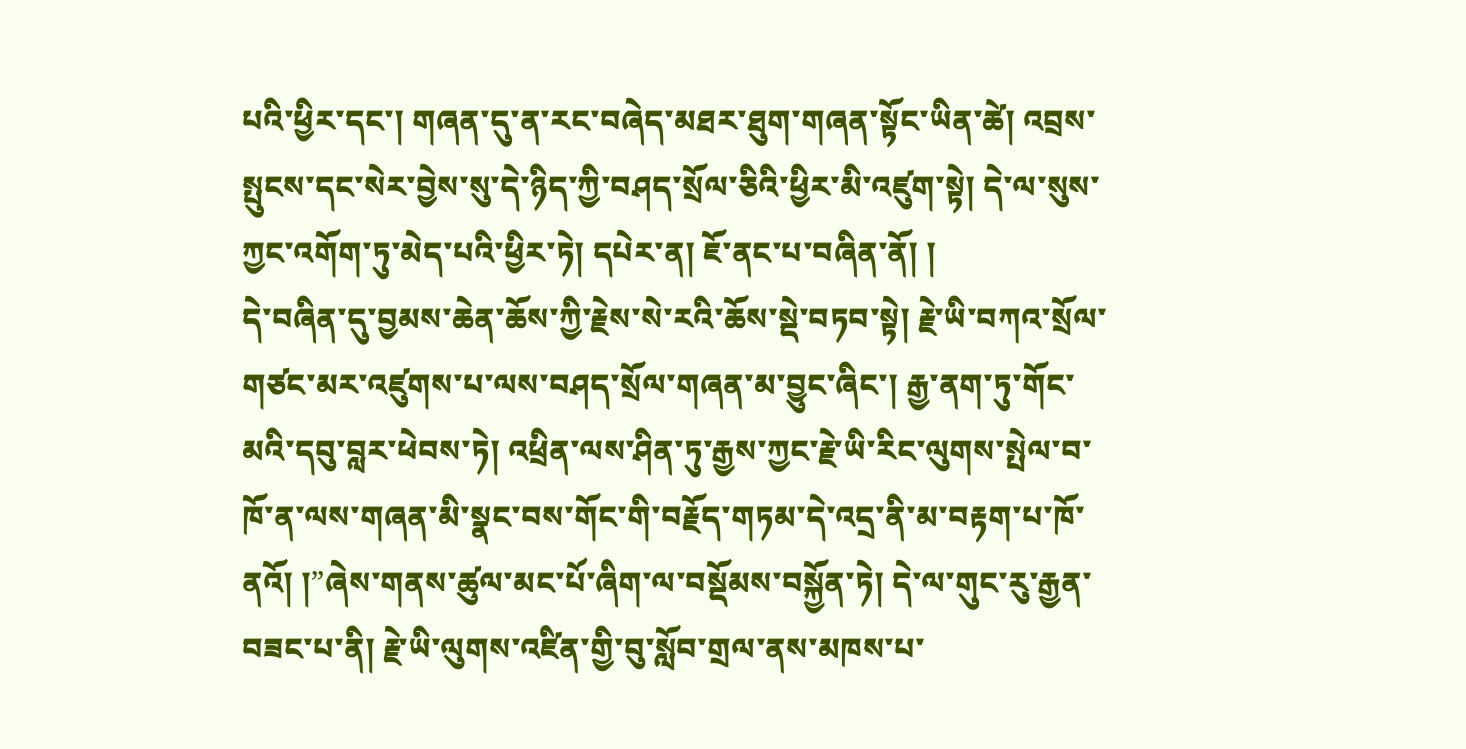པའི་ཕྱིར་དང་། གཞན་དུ་ན་རང་བཞེད་མཐར་ཐུག་གཞན་སྟོང་ཡིན་ཚེ། འབྲས་སྤུངས་དང་སེར་བྱེས་སུ་དེ་ཉིད་ཀྱི་བཤད་སྲོལ་ཅིའི་ཕྱིར་མི་འཛུག་སྟེ། དེ་ལ་སུས་ཀྱང་འགོག་ཏུ་མེད་པའི་ཕྱིར་ཏེ། དཔེར་ན། ཇོ་ནང་པ་བཞིན་ནོ། །
དེ་བཞིན་དུ་བྱམས་ཆེན་ཆོས་ཀྱི་རྗེས་སེ་རའི་ཆོས་སྡེ་བཏབ་སྟེ། རྗེ་ཡི་བཀའ་སྲོལ་གཙང་མར་འཛུགས་པ་ལས་བཤད་སྲོལ་གཞན་མ་བྱུང་ཞིང་། རྒྱ་ནག་ཏུ་གོང་མའི་དབུ་བླར་ཕེབས་ཏེ། འཕྲིན་ལས་ཤིན་ཏུ་རྒྱས་ཀྱང་རྗེ་ཡི་རིང་ལུགས་སྤེལ་བ་ཁོ་ན་ལས་གཞན་མི་སྣང་བས་གོང་གི་བརྗོད་གཏམ་དེ་འདྲ་ནི་མ་བརྟག་པ་ཁོ་ནའོ། །”ཞེས་གནས་ཚུལ་མང་པོ་ཞིག་ལ་བསྡོམས་བསྐྱོན་ཏེ། དེ་ལ་གུང་རུ་རྒྱན་བཟང་པ་ནི། རྗེ་ཡི་ལུགས་འཛིན་གྱི་བུ་སློབ་གྲལ་ནས་མཁས་པ་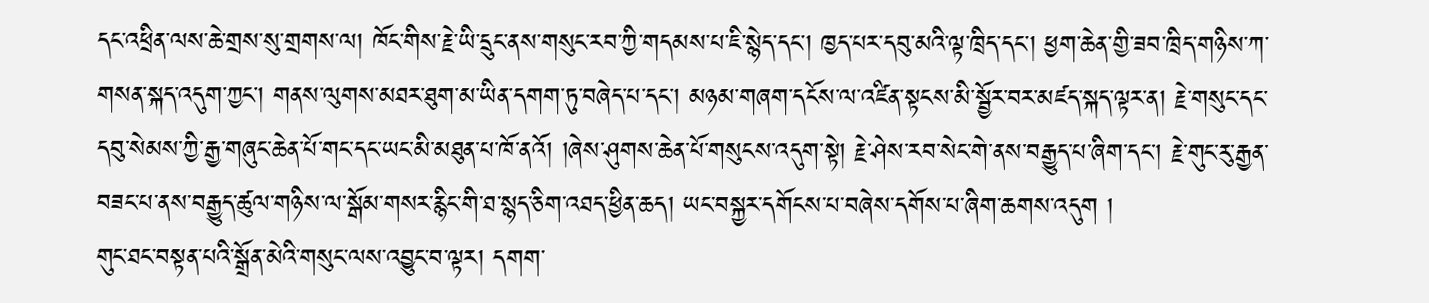དང་འཕྲིན་ལས་ཆེ་གྲས་སུ་གྲགས་ལ། ཁོང་གིས་རྗེ་ཡི་དྲུང་ནས་གསུང་རབ་ཀྱི་གདམས་པ་ཇི་སྙེད་དང་། ཁྱད་པར་དབུ་མའི་ལྟ་ཁྲིད་དང་། ཕྱག་ཆེན་གྱི་ཟབ་ཁྲིད་གཉིས་ཀ་གསན་སྐད་འདུག་ཀྱང་། གནས་ལུགས་མཐར་ཐུག་མ་ཡིན་དགག་ཏུ་བཞེད་པ་དང་། མཉམ་གཞག་དངོས་ལ་འཛིན་སྟངས་མི་སྦྱོར་བར་མཛད་སྐད་ལྟར་ན། རྗེ་གསུང་དང་དབུ་སེམས་ཀྱི་རྒྱ་གཞུང་ཆེན་པོ་གང་དང་ཡང་མི་མཐུན་པ་ཁོ་ནའོ། །ཞེས་ཤུགས་ཆེན་པོ་གསུངས་འདུག་སྟེ། རྗེ་ཤེས་རབ་སེང་གེ་ནས་བརྒྱུད་པ་ཞིག་དང་། རྗེ་གུང་རུ་རྒྱན་བཟང་པ་ནས་བརྒྱུད་ཚུལ་གཉིས་ལ་སྒོམ་གསར་རྙིང་གི་ཐ་སྙད་ཅིག་འཐད་ཕྱིན་ཆད། ཡང་བསྐྱར་དགོངས་པ་བཞེས་དགོས་པ་ཞིག་ཆགས་འདུག །
གུང་ཐང་བསྟན་པའི་སྒྲོན་མེའི་གསུང་ལས་འབྱུང་བ་ལྟར། དགག་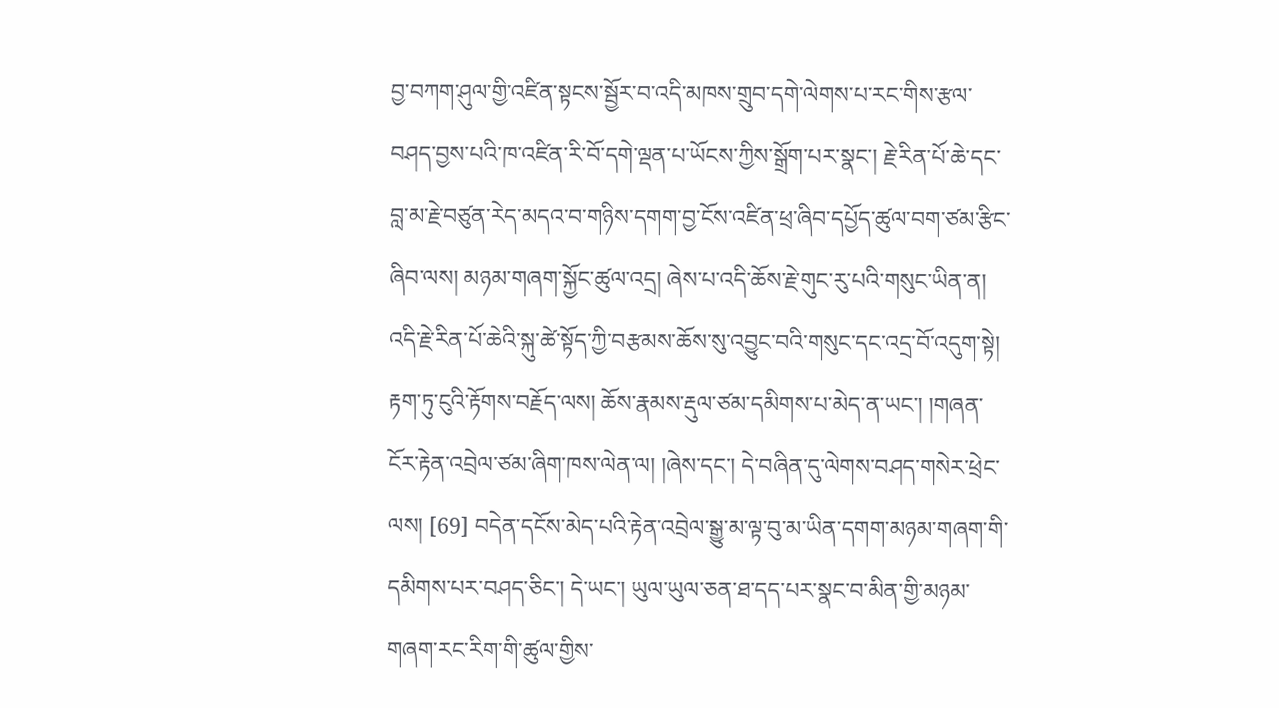བྱ་བཀག་ཤུལ་གྱི་འཛིན་སྟངས་སྦྱོར་བ་འདི་མཁས་གྲུབ་དགེ་ལེགས་པ་རང་གིས་རྩལ་བཤད་བྱས་པའི་ཁ་འཛིན་རི་བོ་དགེ་ལྡན་པ་ཡོངས་ཀྱིས་སྒྲོག་པར་སྣང་། རྗེ་རིན་པོ་ཆེ་དང་བླ་མ་རྗེ་བཙུན་རེད་མདའ་བ་གཉིས་དགག་བྱ་ངོས་འཛིན་ཕྲ་ཞིབ་དཔྱོད་ཚུལ་བག་ཙམ་རྩིང་ཞིབ་ལས། མཉམ་གཞག་སྐྱོང་ཚུལ་འདྲ། ཞེས་པ་འདི་ཆོས་རྗེ་གུང་རུ་པའི་གསུང་ཡིན་ན། འདི་རྗེ་རིན་པོ་ཆེའི་སྐུ་ཚེ་སྟོད་ཀྱི་བརྩམས་ཆོས་སུ་འབྱུང་བའི་གསུང་དང་འདྲ་བོ་འདུག་སྟེ། རྟག་ཏུ་ངུའི་རྟོགས་བརྗོད་ལས། ཆོས་རྣམས་རྡུལ་ཙམ་དམིགས་པ་མེད་ན་ཡང་། །གཞན་ངོར་རྟེན་འབྲེལ་ཙམ་ཞིག་ཁས་ལེན་ལ། །ཞེས་དང་། དེ་བཞིན་དུ་ལེགས་བཤད་གསེར་ཕྲེང་ལས། [69] བདེན་དངོས་མེད་པའི་རྟེན་འབྲེལ་སྒྱུ་མ་ལྟ་བུ་མ་ཡིན་དགག་མཉམ་གཞག་གི་དམིགས་པར་བཤད་ཅིང་། དེ་ཡང་། ཡུལ་ཡུལ་ཅན་ཐ་དད་པར་སྣང་བ་མིན་གྱི་མཉམ་གཞག་རང་རིག་གི་ཚུལ་གྱིས་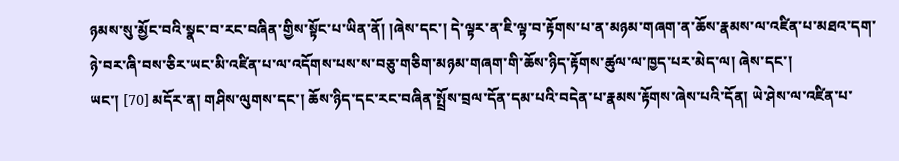ཉམས་སུ་མྱོང་བའི་སྣང་བ་རང་བཞིན་གྱིས་སྟོང་པ་ཡིན་ནོ། །ཞེས་དང་། དེ་ལྟར་ན་ཇི་ལྟ་བ་རྟོགས་པ་ན་མཉམ་གཞག་ན་ཆོས་རྣམས་ལ་འཛིན་པ་མཐའ་དག་ཉེ་བར་ཞི་བས་ཅིར་ཡང་མི་འཛིན་པ་ལ་འདོགས་པས་ས་བཅུ་གཅིག་མཉམ་གཞག་གི་ཆོས་ཉིད་རྟོགས་ཚུལ་ལ་ཁྱད་པར་མེད་ལ། ཞེས་དང་།
ཡང་། [70] མདོར་ན། གཤིས་ལུགས་དང་། ཆོས་ཉིད་དང་རང་བཞིན་སྤྲོས་བྲལ་དོན་དམ་པའི་བདེན་པ་རྣམས་རྟོགས་ཞེས་པའི་དོན། ཡེ་ཤེས་ལ་འཛིན་པ་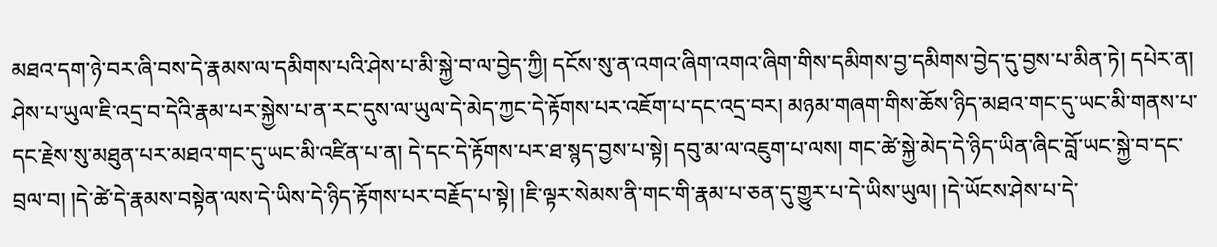མཐའ་དག་ཉེ་བར་ཞི་བས་དེ་རྣམས་ལ་དམིགས་པའི་ཤེས་པ་མི་སྐྱེ་བ་ལ་བྱེད་ཀྱི། དངོས་སུ་ན་འགའ་ཞིག་འགའ་ཞིག་གིས་དམིགས་བྱ་དམིགས་བྱེད་དུ་བྱས་པ་མིན་ཏེ། དཔེར་ན། ཤེས་པ་ཡུལ་ཇི་འདྲ་བ་དེའི་རྣམ་པར་སྐྱེས་པ་ན་རང་དུས་ལ་ཡུལ་དེ་མེད་ཀྱང་དེ་རྟོགས་པར་འཇོག་པ་དང་འདྲ་བར། མཉམ་གཞག་གིས་ཆོས་ཉིད་མཐའ་གང་དུ་ཡང་མི་གནས་པ་དང་རྗེས་སུ་མཐུན་པར་མཐའ་གང་དུ་ཡང་མི་འཛིན་པ་ན། དེ་དང་དེ་རྟོགས་པར་ཐ་སྙད་བྱས་པ་སྟེ། དབུ་མ་ལ་འཇུག་པ་ལས། གང་ཚེ་སྐྱེ་མེད་དེ་ཉིད་ཡིན་ཞིང་བློ་ཡང་སྐྱེ་བ་དང་བྲལ་བ། །དེ་ཚེ་དེ་རྣམས་བསྟེན་ལས་དེ་ཡིས་དེ་ཉིད་རྟོགས་པར་བརྗོད་པ་སྟེ། །ཇི་ལྟར་སེམས་ནི་གང་གི་རྣམ་པ་ཅན་དུ་གྱུར་པ་དེ་ཡིས་ཡུལ། །དེ་ཡོངས་ཤེས་པ་དེ་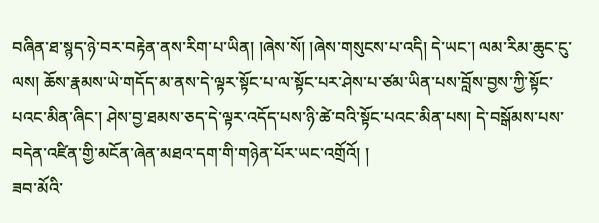བཞིན་ཐ་སྙད་ཉེ་བར་བརྟེན་ནས་རིག་པ་ཡིན། །ཞེས་སོ། །ཞེས་གསུངས་པ་འདི། དེ་ཡང་། ལམ་རིམ་ཆུང་ངུ་ལས། ཆོས་རྣམས་ཡེ་གདོད་མ་ནས་དེ་ལྟར་སྟོང་པ་ལ་སྟོང་པར་ཤེས་པ་ཙམ་ཡིན་པས་བློས་བྱས་ཀྱི་སྟོང་པའང་མིན་ཞིང་། ཤེས་བྱ་ཐམས་ཅད་དེ་ལྟར་འདོད་པས་ཉི་ཚེ་བའི་སྟོང་པའང་མིན་པས། དེ་བསྒོམས་པས་བདེན་འཛིན་གྱི་མངོན་ཞེན་མཐའ་དག་གི་གཉེན་པོར་ཡང་འགྲོའོ། །
ཟབ་མོའི་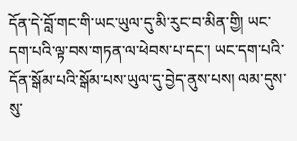དོན་དེ་བློ་གང་གི་ཡང་ཡུལ་དུ་མི་རུང་བ་མིན་གྱི། ཡང་དག་པའི་ལྟ་བས་གཏན་ལ་ཕེབས་པ་དང་། ཡང་དག་པའི་དོན་སྒོམ་པའི་སྒོམ་པས་ཡུལ་དུ་བྱེད་ནུས་པས། ལམ་དུས་སུ་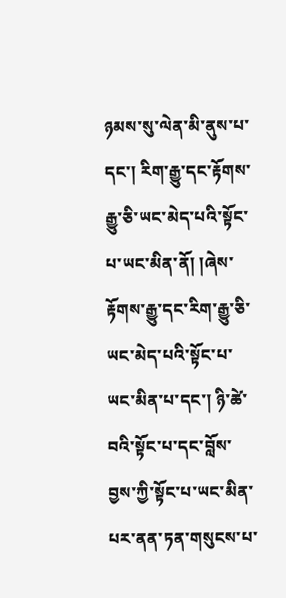ཉམས་སུ་ལེན་མི་ནུས་པ་དང་། རིག་རྒྱུ་དང་རྟོགས་རྒྱུ་ཅི་ཡང་མེད་པའི་སྟོང་པ་ཡང་མིན་ནོ། །ཞེས་རྟོགས་རྒྱུ་དང་རིག་རྒྱུ་ཅི་ཡང་མེད་པའི་སྟོང་པ་ཡང་མིན་པ་དང་། ཉི་ཚེ་བའི་སྟོང་པ་དང་བློས་བྱས་ཀྱི་སྟོང་པ་ཡང་མིན་པར་ནན་ཏན་གསུངས་པ་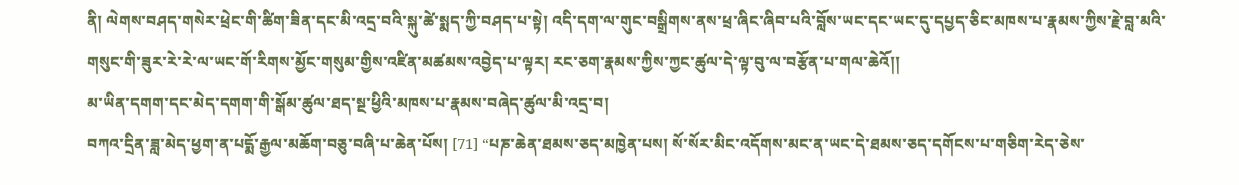ནི། ལེགས་བཤད་གསེར་ཕྲེང་གི་ཚིག་ཟིན་དང་མི་འདྲ་བའི་སྐུ་ཚེ་སྨད་ཀྱི་བཤད་པ་སྟེ། འདི་དག་ལ་གུང་བསྒྲིགས་ནས་ཕྲ་ཞིང་ཞིབ་པའི་བློས་ཡང་དང་ཡང་དུ་དཔྱད་ཅིང་མཁས་པ་རྣམས་ཀྱིས་རྗེ་བླ་མའི་གསུང་གི་ཟུར་རེ་རེ་ལ་ཡང་གོ་རིགས་མྱོང་གསུམ་གྱིས་འཛིན་མཚམས་འབྱེད་པ་ལྟར། རང་ཅག་རྣམས་ཀྱིས་ཀྱང་ཚུལ་དེ་ལྟ་བུ་ལ་བརྩོན་པ་གལ་ཆེའོ།།
མ་ཡིན་དགག་དང་མེད་དགག་གི་སྒོམ་ཚུལ་ཐད་སྔ་ཕྱིའི་མཁས་པ་རྣམས་བཞེད་ཚུལ་མི་འདྲ་བ།
བཀའ་དྲིན་ཟླ་མེད་ཕྱག་ན་པདྨོ་རྒྱལ་མཆོག་བཅུ་བཞི་པ་ཆེན་པོས། [71] “པཎ་ཆེན་ཐམས་ཅད་མཁྱེན་པས། སོ་སོར་མིང་འདོགས་མང་ན་ཡང་དེ་ཐམས་ཅད་དགོངས་པ་གཅིག་རེད་ཅེས་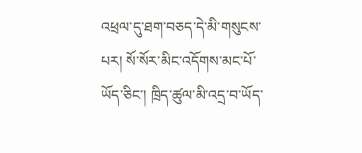འཕྲལ་དུ་ཐག་བཅད་དེ་མི་གསུངས་པར། སོ་སོར་མིང་འདོགས་མང་པོ་ཡོད་ཅིང་། ཁྲིད་ཚུལ་མི་འདྲ་བ་ཡོད་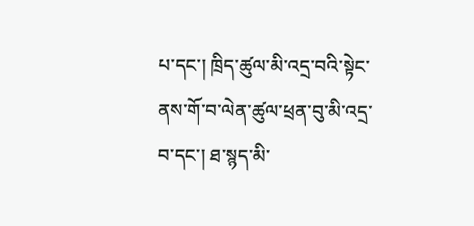པ་དང་། ཁྲིད་ཚུལ་མི་འདྲ་བའི་སྟེང་ནས་གོ་བ་ལེན་ཚུལ་ཕྲན་བུ་མི་འདྲ་བ་དང་། ཐ་སྙད་མི་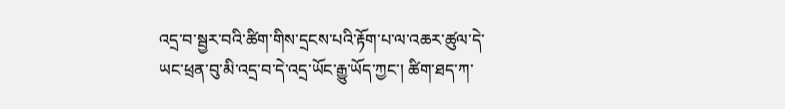འདྲ་བ་སྦྱར་བའི་ཚིག་གིས་དྲངས་པའི་རྟོག་པ་ལ་འཆར་ཚུལ་དེ་ཡང་ཕྲན་བུ་མི་འདྲ་བ་དེ་འདྲ་ཡོང་རྒྱུ་ཡོད་ཀྱང་། ཚིག་ཐད་ཀ་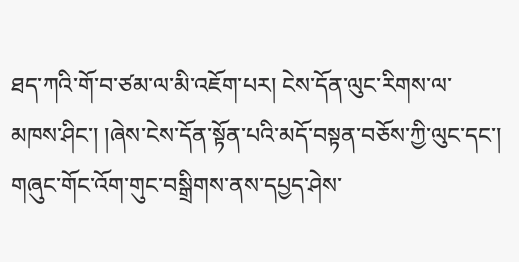ཐད་ཀའི་གོ་བ་ཙམ་ལ་མི་འཇོག་པར། ངེས་དོན་ལུང་རིགས་ལ་མཁས་ཤིང་། །ཞེས་ངེས་དོན་སྟོན་པའི་མདོ་བསྟན་བཅོས་ཀྱི་ལུང་དང་། གཞུང་གོང་འོག་གུང་བསྒྲིགས་ནས་དཔྱད་ཤེས་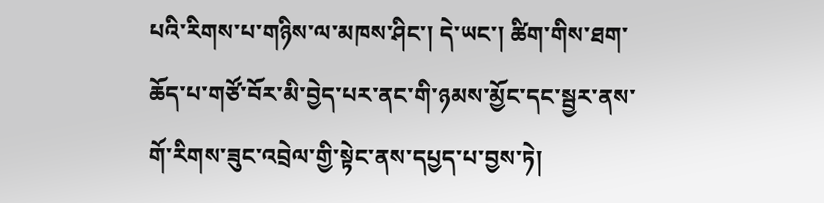པའི་རིགས་པ་གཉིས་ལ་མཁས་ཤིང་། དེ་ཡང་། ཚིག་གིས་ཐག་ཆོད་པ་གཙོ་བོར་མི་བྱེད་པར་ནང་གི་ཉམས་མྱོང་དང་སྦྱར་ནས་གོ་རིགས་ཟུང་འབྲེལ་གྱི་སྟེང་ནས་དཔྱད་པ་བྱས་ཏེ།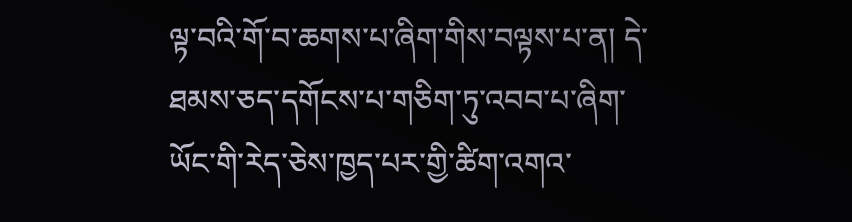ལྟ་བའི་གོ་བ་ཆགས་པ་ཞིག་གིས་བལྟས་པ་ན། དེ་ཐམས་ཅད་དགོངས་པ་གཅིག་ཏུ་འབབ་པ་ཞིག་ཡོང་གི་རེད་ཅེས་ཁྱད་པར་གྱི་ཚིག་འགའ་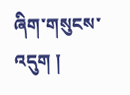ཞིག་གསུངས་འདུག །